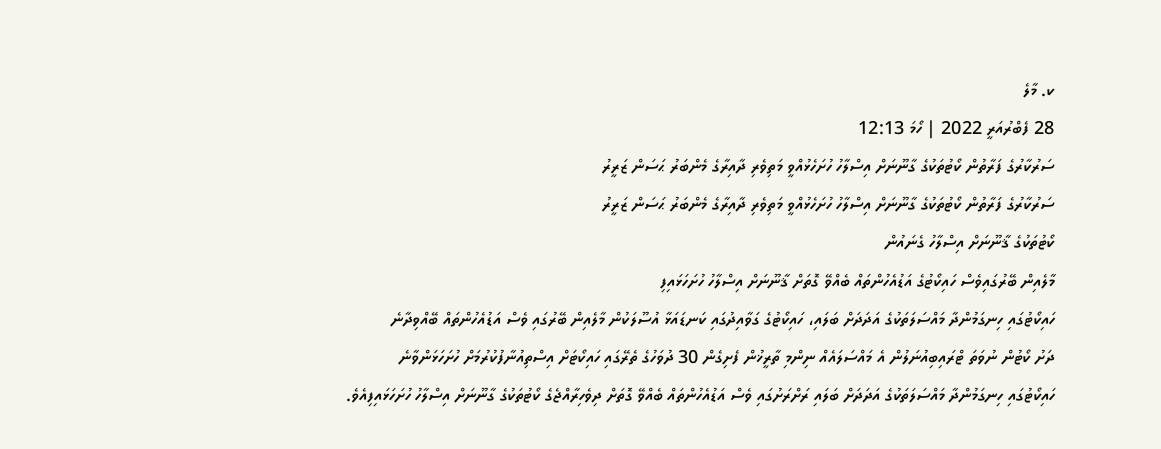ކ. މާލެ
28 ފެބްރުއަރީ 2022 | ހޯމަ 12:13
ސަރުކާރުގެ ފަރާތުން ކޯޓުތަކުގެ ގާނޫނަށް އިސްލާހު ހުށަހެޅުއްވީ މަތިވެރި ދާއިރާގެ މެންބަރު ޙަސަން ޒަރީރު
ސަރުކާރުގެ ފަރާތުން ކޯޓުތަކުގެ ގާނޫނަށް އިސްލާހު ހުށަހެޅުއްވީ މަތިވެރި ދާއިރާގެ މެންބަރު ޙަސަން ޒަރީރު
ކޯޓުތަކުގެ ޤާނޫނަށް އިސްލާހު ގެނައުން
މާލެއިން ބޭރުގައިވެސް ހައިކޯޓުގެ އަޑުއެހުންތައް ބެއްވޭ ގޮތަށް ޤާނޫނަށް އިސްލާހު ހުށަހަޅައިފި
ހައިކޯޓުގައި ހިނގަމުންދާ މައްސަލަތަކުގެ އަދަދަށް ބަލައި، ހައިކޯޓުގެ ގަވާއިދުގައި ކަނޑައަޅާ އުސޫލަކުން މާލެއިން ބޭރުގައި ވެސް އަޑުއެހުންތައް ބޭއްވިދާނެ
ދަށު ކޯޓުން ނުވަތަ ޓްރައިބިއުނަލުން އެ މައްސަލައެއް ނިންމި ތާރީޚުން ފެށިގެން 30 ދުވަހުގެ ތެރޭގައި ހައިކޯޓަށް އިސްތިއުނާފުކުރުމަށް ހުށަހަޅަންވާނެ
ހައިކޯޓުގައި ހިނގަމުންދާ މައްސަލަތަކުގެ އަދަދަށް ބަލައި ރަށްރަށުގައި ވެސް އަޑުއެހުންތައް ބެއްވޭ ގޮތަށް ދިވެހިރާއްޖެގެ ކޯޓުތަކުގެ ގާނޫނަށް އިސްލާހު ހުށަހަޅައިފިއެވެ.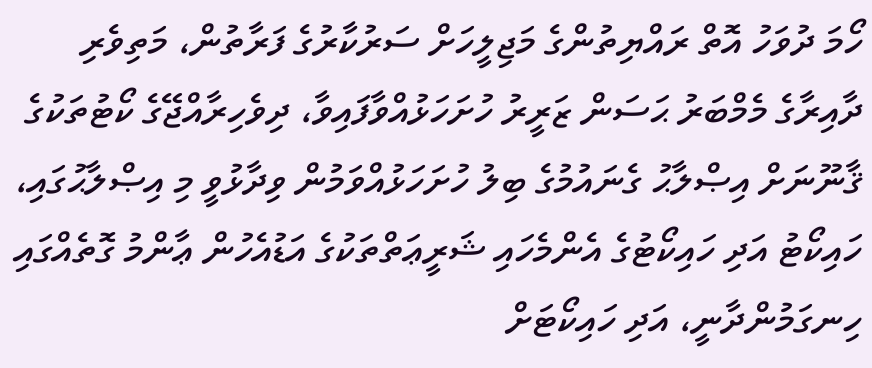ހޯމަ ދުވަހު އޮތް ރައްޔިތުންގެ މަޖިލީހަށް ސަރުކާރުގެ ފަރާތުން، މަތިވެރި ދާއިރާގެ މެމްބަރު ޙަސަން ޒަރީރު ހުށަހަޅުއްވާފައިވާ، ދިވެހިރާއްޖޭގެ ކޯޓުތަކުގެ ޤާނޫނަށް އިޞްލާޙު ގެނައުމުގެ ބިލު ހުށަހަޅުއްވަމުން ވިދާޅުވީ މި އިޞްލާޙުގައި، ހައިކޯޓު އަދި ހައިކޯޓުގެ އެންމެހައި ޝަރީޢަތްތަކުގެ އަޑުއެހުން ޢާންމު ގޮތެއްގައި ހިނގަމުންދާނީ، އަދި ހައިކޯޓަށް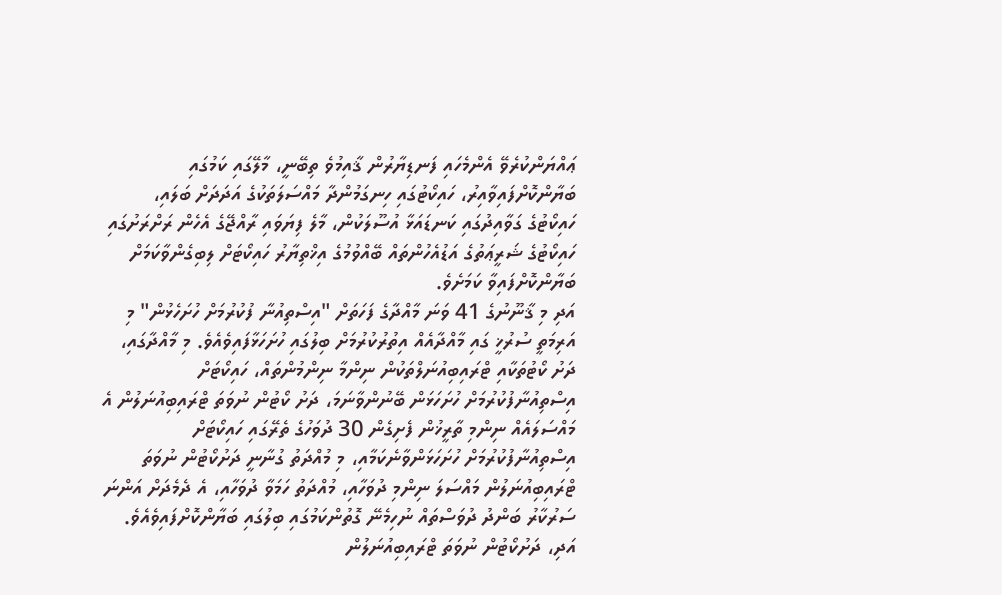ޢައްޔަންކުރެވޭ އެންމެހައި ފަނޑިޔާރުން ޤާއިމުވެ ތިބޭނީ، މާލޭގައި ކަމުގައި ބަޔާންކޮށްފައިވާއިރު، ހައިކޯޓުގައި ހިނގަމުންދާ މައްސަލަތަކުގެ އަދަދަށް ބަލައި، ހައިކޯޓުގެ ގަވާއިދުގައި ކަނޑައަޅާ އުސޫލަކުން، މާލެ ފިޔަވައި ރާއްޖޭގެ އެހެން ރަށްރަށުގައި ހައިކޯޓުގެ ޝަރީޢަތުގެ އަޑުއެހުންތައް ބޭއްވުމުގެ އިޚްތިޔާރު ހައިކޯޓަށް ލިބިގެންވާކަމަށް ބަޔާންކޮށްފައިވާ ކަމަށެވެ.
އަދި މި ޤާނޫނުގެ 41 ވަނަ މާއްދާގެ ފަހަތަށް "އިސްތިއުނާ ފުކުރުމަށް ހުށަހެޅުން" މި އަރިމަތީ ސުރުޚީ ގައި މާއްދާއެއް އިތުރުކުރުމަށް ބިލުގައި ހުށަހަޅާފައިވެއެވެ. މި މާއްދާގައި، ދަށު ކޯޓުތަކާއި ޓްރައިބިއުނަލްތަކުން ނިންމާ ނިންމުންތައް، ހައިކޯޓަށް އިސްތިއުނާފުކުރުމަށް ހުށަހަޅަން ބޭނުންވާނަމަ، ދަށު ކޯޓުން ނުވަތަ ޓްރައިބިއުނަލުން އެ މައްސަލައެއް ނިންމި ތާރީޚުން ފެށިގެން 30 ދުވަހުގެ ތެރޭގައި ހައިކޯޓަށް އިސްތިއުނާފުކުރުމަށް ހުށަހަޅަންވާނެކަމާއި، މި މުއްދަތު ގުނާނީ ދަށުކޯޓުން ނުވަތަ ޓްރައިބިއުނަލުން މައްސަލަ ނިންމި ދުވަހާއި، މުއްދަތު ހަމަވާ ދުވަހާއި، އެ ދެމެދަށް އަންނަ ސަރުކާރު ބަންދު ދުވަސްތައް ނުހިމެނޭ ގޮތުންކަމުގައި ބިލުގައި ބަޔާންކޮށްފައިވެއެވެ.
އަދި، ދަށުކޯޓުން ނުވަތަ ޓްރައިބިއުނަލުން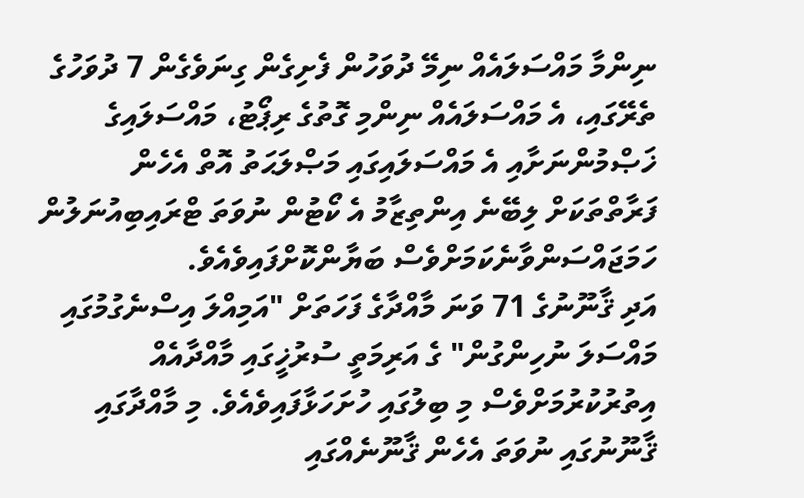ނިންމާ މައްސަލައެއް ނިމޭ ދުވަހުން ފެށިގެން ގިނަވެގެން 7 ދުވަހުގެ ތެރޭގައި، އެ މައްސަލައެއް ނިންމި ގޮތުގެ ރިޕޯޓު، މައްސަލައިގެ ޚަޞްމުންނަށާއި އެ މައްސަލައިގައި މަޞްލަޙަތު އޮތް އެހެން ފަރާތްތަކަށް ލިބޭނެ އިންތިޒާމު އެ ކޯޓުން ނުވަތަ ޓްރައިބިއުނަލުން ހަމަޖައްސަންވާނެކަމަށްވެސް ބަޔާންކޮށްފައިވެއެވެ.
އަދި ޤާނޫނުގެ 71 ވަނަ މާއްދާގެ ފަހަތަށް "އަމިއްލަ އިސްނެގުމުގައި މައްސަލަ ނުހިންގުން" ގެ އަރިމަތީ ސުރުޚީގައި މާއްދާއެއް އިތުރުކުރުމަށްވެސް މި ބިލުގައި ހުށަހަޅާފައިވެއެވެ. މި މާއްދާގައި ޤާނޫނުގައި ނުވަތަ އެހެން ޤާނޫނެއްގައި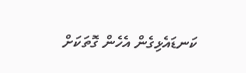ކަނޑައެޅިގެން އެހެން ގޮތަކަށް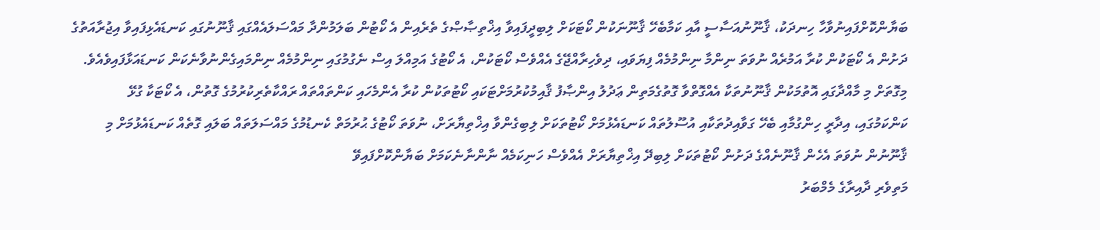ބަޔާންކޮށްފައިނުވާހާ ހިނދަކު، ޤާނޫނުއަސާސީ އާއި ކަމާބެހޭ ޤާނޫނަކުން ކޯޓަކަށް ލިބިދީފައިވާ އިޚްތިޞާޞްގެ ތެރެއިން އެ ކޯޓުން ބަލަމުންދާ މައްސަލައެއްގައި ޤާނޫނުގައި ކަނޑައެޅިފައިވާ އިޖުރާއަތުގެ ދަށުން އެ ކޯޓަކުން ކުރާ އަމުރެއް ނުވަތަ ނިންމާ ނިންމުމެއް ފިޔަވައި، ދިވެހިރާއްޖޭގެ އެއްވެސް ކޯޓަކުން، އެ ކޯޓުގެ އަމިއްލަ އިސް ނެގުމުގައި ނިންމުމެއް ނިންމައިގެންނުވާނެކަން ކަނޑައަޅާފައިވެއެވެ.
މިގޮތަށް މި މާއްދާގައި އޮތުމަކުން ޤާނޫނުތަކާ އެއްގޮތްވާ ގޮތުގެމަތިން ޢަދުލު އިންޞާފު ޤާއިމުކުރުމަށްޓަކައި ކޯޓުތަކުން ކުރާ އެންމެހައި ކަންތައްތައް ރައްކާތެރިކުރުމުގެ ގޮތުން، އެ ކޯޓަކާ ގުޅޭ ކަންކަމުގައި، އިދާރީ ހިންގުމާއި ބެހޭ ގަވާއިދުތަކާއި އުސޫލުތައް ކަނޑައެޅުމަށް ކޯޓުތަކަށް ލިބިގެންވާ އިޚްތިޔާރަށް، ނުވަތަ ކޯޓުގެ ޙުރުމަތް ކެނޑުމުގެ މައްސަލަތައް ބަލައި ގޮތެއް ކަނޑައެޅުމަށް މި ޤާނޫނުން ނުވަތަ އެހެން ޤާނޫނެއްގެ ދަށުން ކޯޓުތަކަށް ލިބިދޭ އިޚްތިޔާރަށް އެއްވެސް ހަނިކަމެއް ނާންނާނެކަމަށް ބަޔާންކޮށްފައިވޭ
މަތިވެރި ދާއިރާގެ މެމްބަރު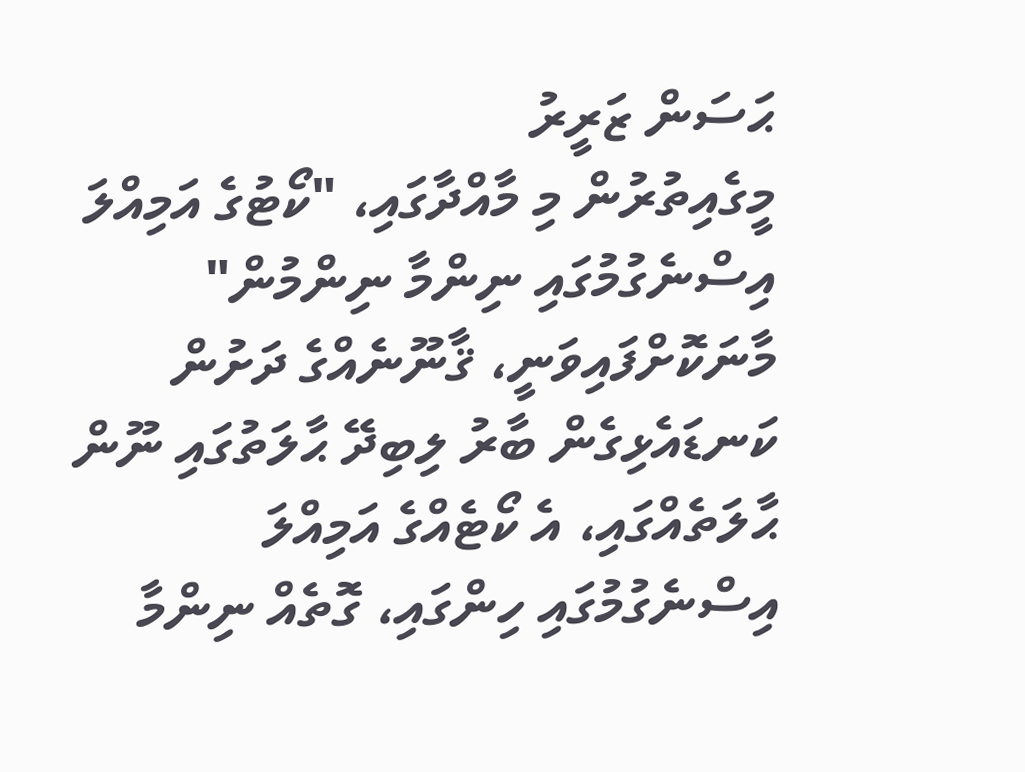ޙަސަން ޒަރީރު
މީގެއިތުރުން މި މާއްދާގައި، "ކޯޓުގެ އަމިއްލަ އިސްނެގުމުގައި ނިންމާ ނިންމުން" މާނަކޮށްފައިވަނީ، ޤާނޫނެއްގެ ދަށުން ކަނޑައެޅިގެން ބާރު ލިބިދޭ ޙާލަތުގައި ނޫން ޙާލަތެއްގައި، އެ ކޯޓެއްގެ އަމިއްލަ އިސްނެގުމުގައި ހިންގައި، ގޮތެއް ނިންމާ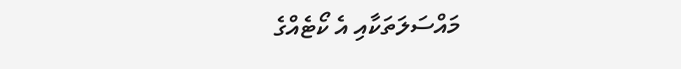މައްސަލަތަކާއި އެ ކޯޓެއްގެ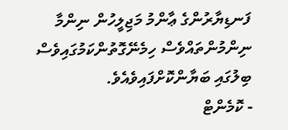ފަނޑިޔާރުންގެ ޢާންމު މަޖިލީހުން ނިންމާ ނިންމުންތައްވެސް ހިމެނޭގޮތުންކަމުގައިވެސް ބިލުގައި ބަޔާންކޮށްފައިވެއެވެ.
- ކޮމެންޓް